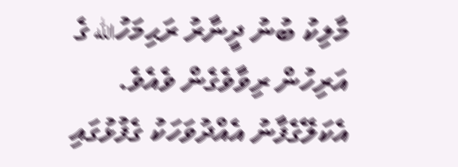މާލިކު ބުނު ދީނާރު ރަޙިމަހުالله ގެ އަރިހުން ރިވާވެގެން ވެއެވެ. އެކަލޭގެފާނު އެއްދުވަހަކު ގެފުޅުގައި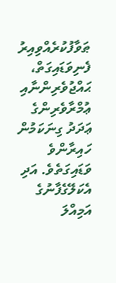ޠަވާފުކުރެއްވިއިރު ފެނިވަޑައިގަތް، ޙައްޖުވެރިންނާއި ޢުމްރާވެރިންގެ ޢަދަދު ގިނަކަމުން ހައިރާންވެ ވަޑައިގަތެވެ. އަދި އެކަލޭގެފާނުގެ އަމިއްލަ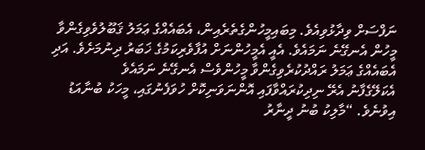ނަފްސަށް ވިދާޅުވިއެވެ. މިބައިމީހުންގެތެރެއިން، އެބައެއްގެ ޢަމަލު ޤަބޫލުވެވިގެންވާ މީހުން އެނގޭނެ ނަމައެވެ. އެއީ އެމީހުންނަށް އުފާވެރިކަމުގެ ޚަބަރު ދިނުމަށެވެ. އަދި އެބައެއްގެ ޢަމަލު ރައްދުކުރެވިގެންވާ މީހުންވެސް އެނގޭނެ ނަމައެވެ
އެކަލޭގެފާނު އެރޭ ނިދިކުރައްވާފައި އޮންނަވަނިކޮށް ހުވަފެނުގައި، މީހަކު ބުނާއަޑު އިވުނެވެ. “މާލިކު ބުނު ދީނާރު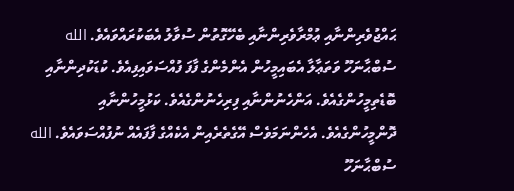ޙައްޖުވެރިންނާއި ޢުމްރާވެރިންނާއި ބެހޭގޮތުން ސުވާލު އެބަކުރައްވައެވެ. الله ސުބްޙާނަހޫ ވަތަޢާލާ އެބައިމީހުން އެންމެންގެ ފާފަ ފުއްސަވައިފިއެވެ. ކުޑަކުދިންނާއި ބޮޑެތިމީހުންގެއެވެ. އަންހެނުންނާއި ފިރިހެނުންގެއެވެ. ކަޅުމީހުންނާއި ދޮންމީހުންގެއެވެ. އެހެންނަމަވެސް އޭގެތެރެއިން އެކެއްގެ ފާފައެއް ނުފުއްސަވައެވެ. الله ސުބްޙާނަހޫ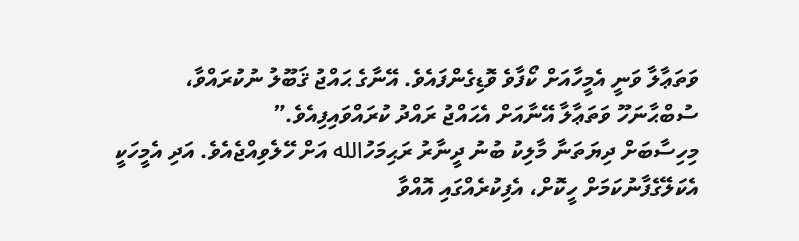ވަތަޢާލާ ވަނީ އެމީހާއަށް ކޯފާވެ ވޮޑިގެންފައެވެ. އޭނާގެ ޙައްޖު ޤަބޫލު ނުކުރައްވާ،
ސުބްޙާނަހޫ ވަތަޢާލާ އޭނާއަށް އެޙައްޖު ރައްދު ކުރައްވައިފިއެވެ.”
މިހިސާބަށް ދިޔަތަނާ މާލިކު ބުނު ދީނާރު ރަޙިމަހުالله އަށް ހޭލެވިއްޖެއެވެ. އަދި އެމީހަކީ އެކަލޭގެފާނުކަމަށް ހީކޮށް، އެފިކުރެއްގައި އޮއްވާ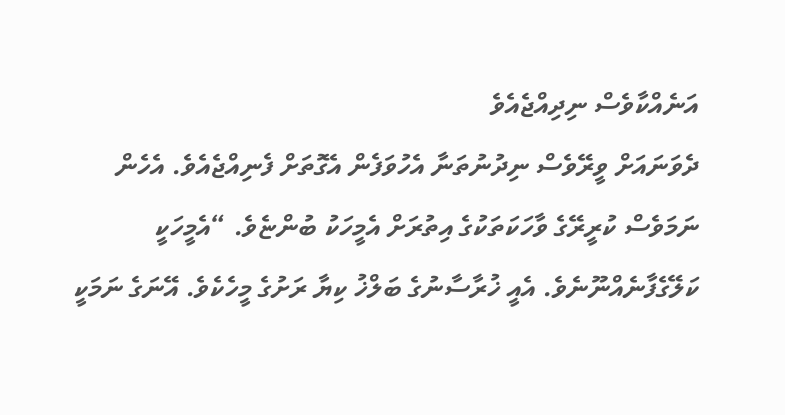އަނެއްކާވެސް ނިދިއްޖެއެވެ
ދެވަނައަށް ވީރޭވެސް ނިދުނުތަނާ އެހުވަފެން އެގޮތަށް ފެނިއްޖެއެވެ. އެހެން ނަމަވެސް ކުރީރޭގެ ވާހަކަތަކުގެ އިތުރަށް އެމީހަކު ބުންޏެވެ. “އެމީހަކީ ކަލޭގެފާނެއްނޫނެވެ. އެއީ ޚުރާސާނުގެ ބަލްޚު ކިޔާ ރަށުގެ މީހެކެވެ. އޭނަގެ ނަމަކީ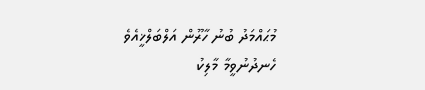މުޙައްމަދު ބުނު ހާރޫން އަލްބަލްޚީއެވެ
ހެނދުނުވީމާ މާލިކު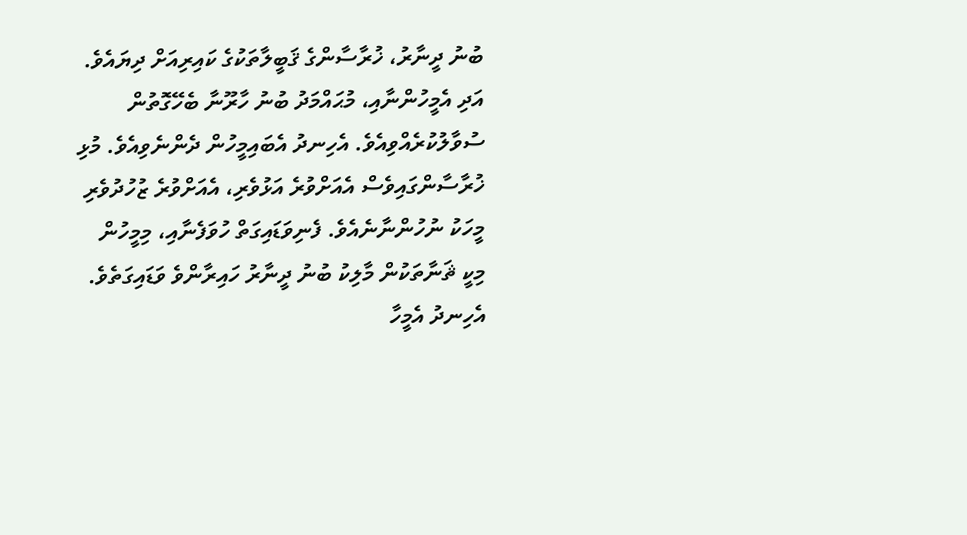ބުނު ދީނާރު، ޚުރާސާންގެ ޤަބީލާތަކުގެ ކައިރިއަށް ދިޔައެވެ. އަދި އެމީހުންނާއި، މުޙައްމަދު ބުނު ހާރޫނާ ބެހޭގޮތުން ސުވާލުކުރެއްވިއެވެ. އެހިނދު އެބައިމީހުން ދެންނެވިއެވެ. މުޅި ޚުރާސާންގައިވެސް އެއަށްވުރެ އަޅުވެރި، އެއަށްވުރެ ޒުހުދުވެރި މީހަކު ނުހުންނާނެއެވެ. ފެނިވަޑައިގަތް ހުވަފެނާއި، މިމީހުން މިކީ ޘަނާތަކުން މާލިކު ބުނު ދީނާރު ހައިރާންވެ ވަޑައިގަތެވެ. އެހިނދު އެމީހާ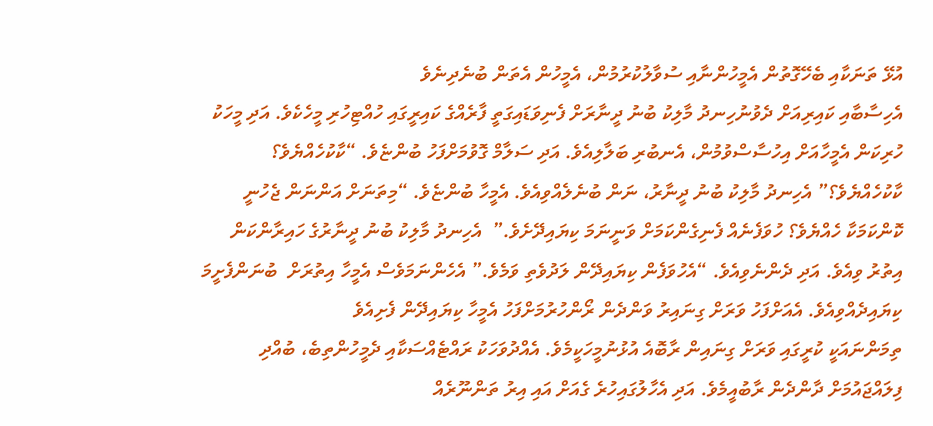އުޅޭ ތަނަކާއި ބެހޭގޮތުން އެމީހުންނާއި ސުވާލުކުރުމުން، އެމީހުން އެތަން ބުނެދިނެވެ
އެހިސާބާއި ކައިރިއަށް ދެވުނުހިނދު މާލިކު ބުނު ދީނާރަށް ފެނިވަޑައިގަތީ ފާރެއްގެ ކައިރީގައި ހުއްޓިހުރި މީހެކެވެ. އަދި މީހަކު ހުރިކަން އެމީހާއަށް އިހުސާސްވުމުން، އެނބުރި ބަލާލިއެވެ. އަދި ސަލާމް ގޮވުމަށްފަހު ބުންޏެވެ. “ކާކުހެއްޔެވެ؟ ކާކުހެއްޔެވެ؟” އެހިނދު މާލިކު ބުނު ދީނާރު، ނަން ބުނެލެއްވިއެވެ. އެމީހާ ބުންޏެވެ. “މިތަނަށް އަންނަން ޖެހުނީ ކޮންކަމަކާ ހެއްޔެވެ؟ ހުވަފެނެއް ފެނިގެންކަމަށް ވަނީނަމަ ކިޔައިދޭށެވެ.”  އެހިނދު މާލިކު ބުނު ދީނާރުގެ ހައިރާންކަން އިތުރު ވިއެވެ. އަދި ދެންނެވިއެވެ. “އެހުވަފެން ކިޔައިދޭން ލަދުވެތި ވަމެވެ.” އެހެންނަމަވެސް އެމީހާ އިތުރަށް  ބުނަންފެށީމަ ކިޔައިދެއްވިއެވެ. އެއަށްފަހު ވަރަށް ގިނައިރު ވަންދެން ރޯންހުރުމަށްފަހު އެމީހާ ކިޔައިދޭން ފެށިއެވެ
ތިމަންނައަކީ ކުރީގައި ވަރަށް ގިނައިން ރާބޮއެ އުޅުނުމީހަކީމެވެ. އެއްދުވަހަކު ރައްޓެއްސަކާއި ދެމީހުންތިބެ، ބުއްދި ފިލައްޖައުމަށް ދާންދެން ރާބުއީމެވެ. އަދި އެހާލުގައިހުރެ ގެއަށް އައި އިރު ތަންނޫރެއް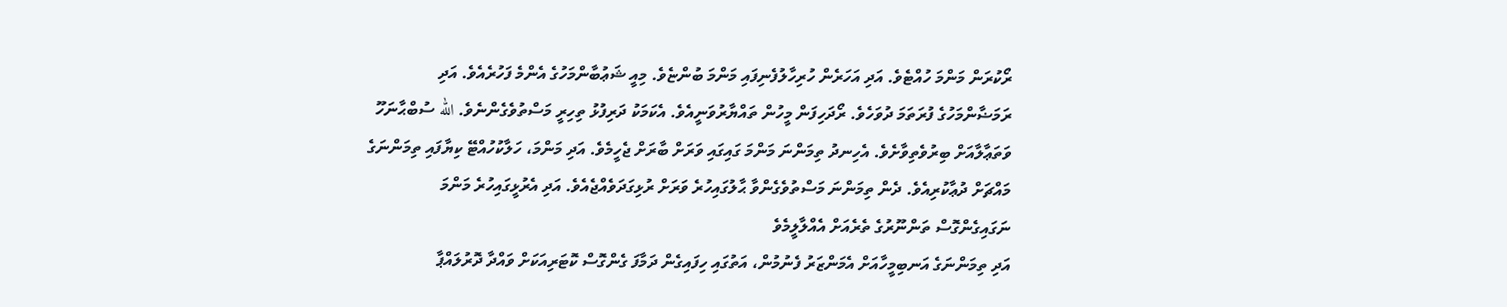ރޯކުރަން މަންމަ ހުއްޓެވެ. އަދި އަހަރެން ހުރިހާލުފެނިފައި މަންމަ ބުންޏެވެ. މިއީ ޝަޢުބާންމަހުގެ އެންމެ ފަހުރެއެވެ. އަދި ރަމަޟާންމަހުގެ ފުރަތަމަ ދުވަހެވެ. ރޯދަހިފަން މީހުން ތައްޔާރުވަނީއެވެ. އެކަމަކު ދަރިފުޅު ތިހިރީ މަސްތުވެގެންނެވެ. الله ސުބްޙާނަހޫ ވަތަޢާލާއަށް ބިރުވެތިވާށެވެ. އެހިނދު ތިމަންނަ މަންމަ ގައިގައި ވަރަށް ބާރަށް ޖެހީމެވެ. އަދި މަންމަ، ހަލާކުހުއްޓޭ ކިޔާފައި ތިމަންނަގެ މައްޗަށް ދުޢާކުރިއެވެ. ދެން ތިމަންނަ މަސްތުވެގެންވާ ޙާލުގައިހުރެ ވަރަށް ރުޅިގަދަވެއްޖެއެވެ. އަދި އެރުޅީގައިހުރެ މަންމަ ނަގައިގެންގޮސް ތަންނޫރުގެ ތެރެއަށް އެއްލާލީމެވެ
އަދި ތިމަންނަގެ އަނބިމީހާއަށް އެމަންޒަރު ފެނުމުން، އަތުގައި ހިފައިގެން ދަމާފަ ގެންގޮސް ކޮޓަރިއަކަށް ވައްދާ ދޮރުލައްޕާ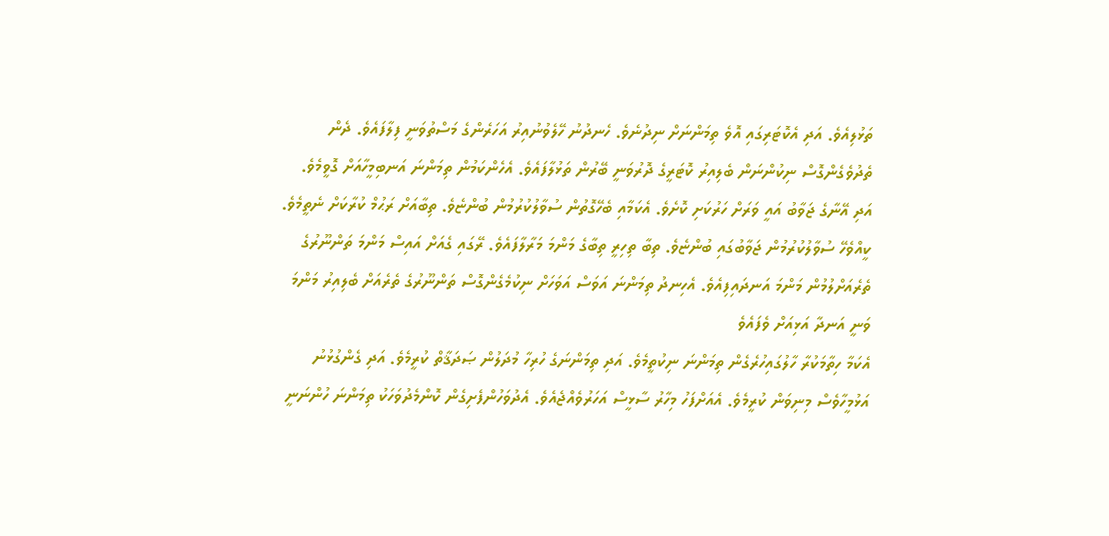ތަޅުލިއެވެ. އަދި އެކޮޓަރިގައި އޮވެ ތިމަންނަށް ނިދުނެވެ. ހެނދުނު ހޭލެވުނުއިރު އަހަރެންގެ މަސްތުވަނީ ފިލާފައެވެ. ދެން ތެދުވެގެންގޮސް ނިކުންނަން ބެލިއިރު ކޮޓަރީގެ ދޮރުވަނީ ބޭރުން ތަޅުލާފައެވެ. އެހެންކަމުން ތިމަންނަ އަނބިމީހާއަށް ގޮވީމެވެ. އަދި އޭނާގެ ޖަވާބު އައީ ވަރަށް ހަރުކަށި ކޮށެވެ. އެކަމާއި ބެހޭގޮތުން ސުވާލުކުރުމުން ބުންޏެވެ. ތިބާއަށް ރަޙުމް ކުރާކަށް ނެތީމެވެ. ކީއްވެހޭ ސުވާލުކުރުމުން ޖަވާބުގައި ބުންޏެވެ. ތިބާ ތިހިރީ ތިބާގެ މަންމަ މަރާލާފައެވެ. ރޭގައި ގެއަށް އައިސް މަންމަ ތަންނޫރުގެ ތެރެއަށްލުމުން މަންމަ އަނދައިފިއެވެ. އެހިނދު ތިމަންނަ އަވަސް އަވަހަށް ނިކުމެގެންގޮސް ތަންނޫރުގެ ތެރެއަށް ބެލިއިރު މަންމަ ވަނީ އަނދާ އަޅިއަށް ވެފައެވެ
އެކަމާ ހިތާމަކުރާ ހާލުގައިހުރެގެން ތިމަންނަ ނިކުތީމެވެ. އަދި ތިމަންނަގެ ހުރިހާ މުދަލުން ޞަދަޤާތް ކުރީމެވެ. އަދި ގެންގުޅުނު އަޅުމީހާވެސް މިނިވަން ކުރީމެވެ. އެއަށްފަހު މިހާރު ސާޅީސް އަހަރުވެއްޖެއެވެ. އެދުވަހުންފެށިގެން ކޮންމެދުވަހަކު ތިމަންނަ ހުންނަނީ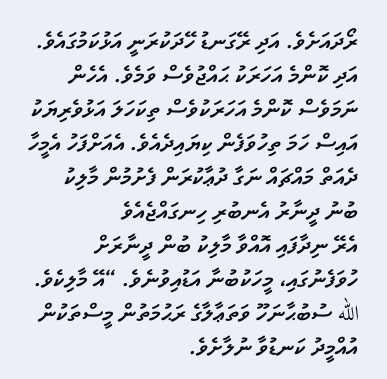ރޯދައަށެވެ. އަދި ރޭގަނޑު ހޭދަކުރަނީ އަޅުކަމުގައެވެ. އަދި ކޮންމެ އަހަރަކު ޙައްޖުވެސް ވަމެވެ. އެހެން ނަމަވެސް ކޮންމެ އަހަރަކުވެސް ތިކަހަލަ އަޅުވެރިޔަކު އައިސް ހަމަ ތިހުވަފެން ކިޔައިދެއެވެ. އެއަށްފަހު އެމީހާ ދެއަތް މައްޗައް ނަގާ ދުޢާކުރަން ފެށުމުން މާލިކު ބުނު ދީނާރު އެނބުރި ހިނގައްޖެއެވެ
އެރޭ ނިދާފައި އޮއްވާ މާލިކު ބުން ދީނާރަށް ހުވަފެނުގައި، މީހަކުބުނާ އަޑުއިވުނެވެ. “އޭ މާލިކެވެ. الله ސުބުޙާނަހޫ ވަތަޢާލާގެ ރަޙުމަތުން މީސްތަކުން އުއްމީދު ކަނޑުވާ ނުލާށެވެ.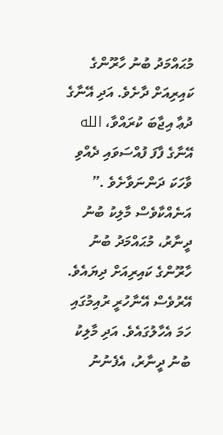މުޙައްމަދު ބުނު ހާރޫންގެ ކައިރިއަށް ދާށެވެ. އަދި އޭނާގެ ދުޢާ އިޖާބަ ކުރައްވާ، الله އޭނާގެ ފާފަ ފުއްސަވައި ދެއްވި ވާހަކަ ދަންނަވާށެވެ .”
އަނެއްކާވެސް މާލިކު ބުނު ދީނާރު، މުޙައްމަދު ބުނު ހާރޫންގެ ކައިރިއަށް ދިޔައެވެ.  އޭރުވެސް އޭނާހުރީ ރުއިމުގައި ހަމަ އެހާލުގައެވެ. އަދި މާލިކު ބުނު ދީނާރު، އެފެނުނު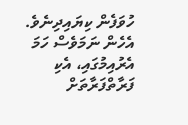ހުވަފެން ކިޔައިދިނެވެ. އެހެން ނަމަވެސް ހަމަ އެރުއިމުގައި، އެކި ފަރާތްފަރާތަށް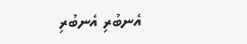އެނބުރި އެނބުރި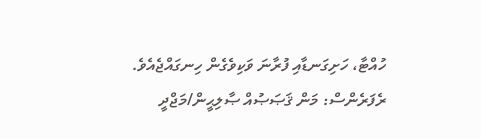ހުއްޓާ، ހަށިގަނޑާއި ފުރާނަ ވަކިވެގެން ހިނގައްޖެއެވެ.
ރެފަރެންސް: މަން ޤަޞަޞުއް ޞާލިޙީން/މަޖްދީ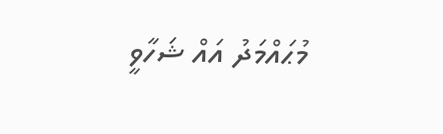މުޙައްމަދު އައް ޝަހާވީ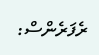ރެފަރެންސް: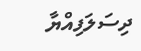ދިސަލަފިއްޔާ